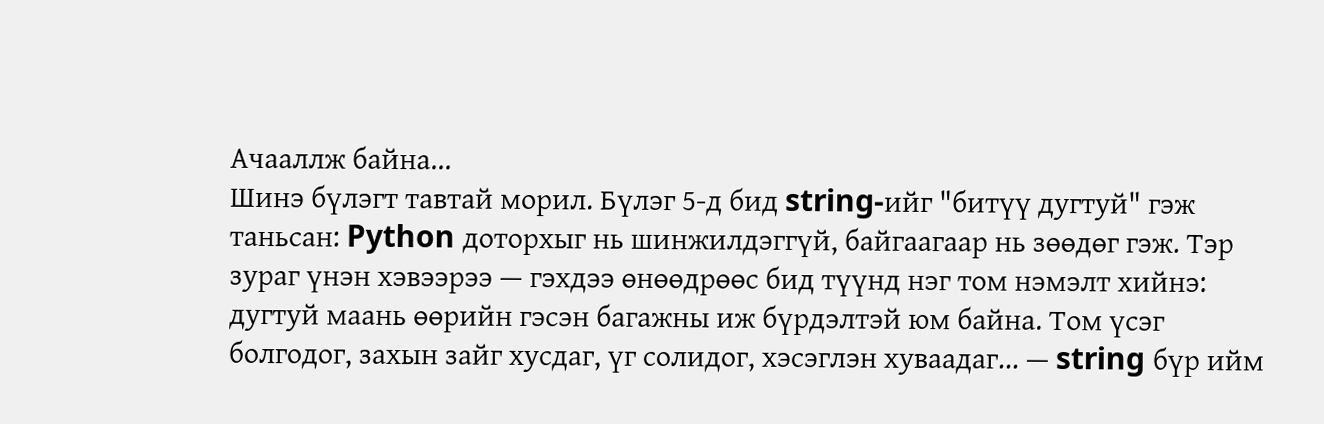Ачааллж байна...
Шинэ бүлэгт тавтай морил. Бүлэг 5-д бид string-ийг "битүү дугтуй" гэж таньсан: Python доторхыг нь шинжилдэггүй, байгаагаар нь зөөдөг гэж. Тэр зураг үнэн хэвээрээ — гэхдээ өнөөдрөөс бид түүнд нэг том нэмэлт хийнэ: дугтуй маань өөрийн гэсэн багажны иж бүрдэлтэй юм байна. Том үсэг болгодог, захын зайг хусдаг, үг солидог, хэсэглэн хуваадаг... — string бүр ийм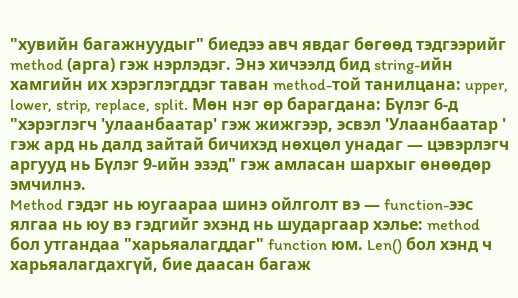"хувийн багажнуудыг" биедээ авч явдаг бөгөөд тэдгээрийг method (арга) гэж нэрлэдэг. Энэ хичээлд бид string-ийн хамгийн их хэрэглэгддэг таван method-той танилцана: upper, lower, strip, replace, split. Мөн нэг өр барагдана: Бүлэг 6-д "хэрэглэгч 'улаанбаатар' гэж жижгээр, эсвэл 'Улаанбаатар ' гэж ард нь далд зайтай бичихэд нөхцөл унадаг — цэвэрлэгч аргууд нь Бүлэг 9-ийн эзэд" гэж амласан шархыг өнөөдөр эмчилнэ.
Method гэдэг нь юугаараа шинэ ойлголт вэ — function-ээс ялгаа нь юу вэ гэдгийг эхэнд нь шударгаар хэлье: method бол утгандаа "харьяалагддаг" function юм. Len() бол хэнд ч харьяалагдахгүй, бие даасан багаж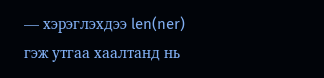— хэрэглэхдээ len(ner) гэж утгаа хаалтанд нь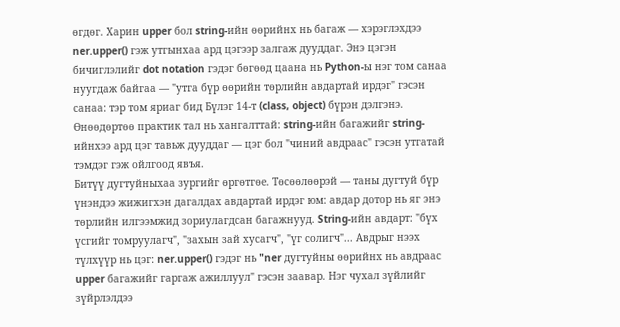өгдөг. Харин upper бол string-ийн өөрийнх нь багаж — хэрэглэхдээ ner.upper() гэж утгынхаа ард цэгээр залгаж дууддаг. Энэ цэгэн бичиглэлийг dot notation гэдэг бөгөөд цаана нь Python-ы нэг том санаа нуугдаж байгаа — "утга бүр өөрийн төрлийн авдартай ирдэг" гэсэн санаа: тэр том яриаг бид Бүлэг 14-т (class, object) бүрэн дэлгэнэ. Өнөөдөртөө практик тал нь хангалттай: string-ийн багажийг string-ийнхээ ард цэг тавьж дууддаг — цэг бол "чиний авдраас" гэсэн утгатай тэмдэг гэж ойлгоод явъя.
Битүү дугтуйныхаа зургийг өргөтгөе. Төсөөлөөрэй — таны дугтуй бүр үнэндээ жижигхэн дагалдах авдартай ирдэг юм: авдар дотор нь яг энэ төрлийн илгээмжид зориулагдсан багажнууд. String-ийн авдарт: "бүх үсгийг томруулагч", "захын зай хусагч", "үг солигч"... Авдрыг нээх түлхүүр нь цэг: ner.upper() гэдэг нь "ner дугтуйны өөрийнх нь авдраас upper багажийг гаргаж ажиллуул" гэсэн заавар. Нэг чухал зүйлийг зүйрлэлдээ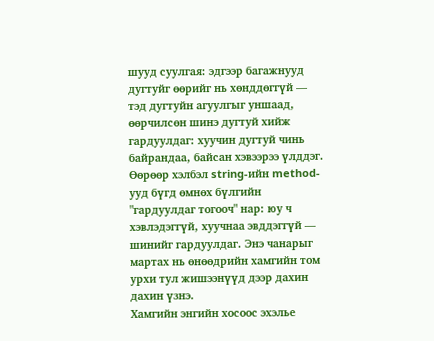шууд суулгая: эдгээр багажнууд дугтуйг өөрийг нь хөнддөггүй — тэд дугтуйн агуулгыг уншаад, өөрчилсөн шинэ дугтуй хийж гардуулдаг: хуучин дугтуй чинь байрандаа, байсан хэвээрээ үлддэг. Өөрөөр хэлбэл string-ийн method-ууд бүгд өмнөх бүлгийн "гардуулдаг тогооч" нар: юу ч хэвлэдэггүй, хуучнаа эвддэггүй — шинийг гардуулдаг. Энэ чанарыг мартах нь өнөөдрийн хамгийн том урхи тул жишээнүүд дээр дахин дахин үзнэ.
Хамгийн энгийн хосоос эхэлье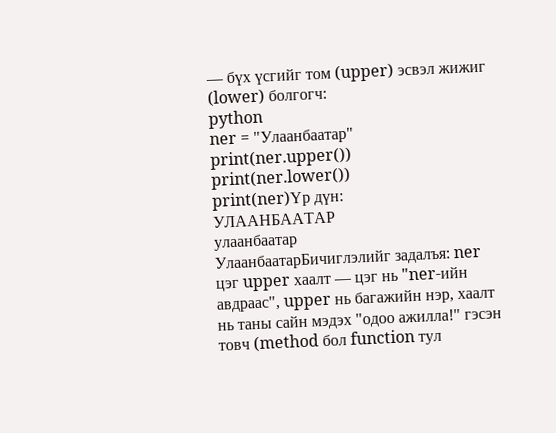— бүх үсгийг том (upper) эсвэл жижиг (lower) болгогч:
python
ner = "Улаанбаатар"
print(ner.upper())
print(ner.lower())
print(ner)Үр дүн:
УЛААНБААТАР
улаанбаатар
УлаанбаатарБичиглэлийг задалъя: ner цэг upper хаалт — цэг нь "ner-ийн авдраас", upper нь багажийн нэр, хаалт нь таны сайн мэдэх "одоо ажилла!" гэсэн товч (method бол function тул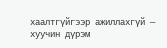хаалтгүйгээр ажиллахгүй — хуучин дүрэм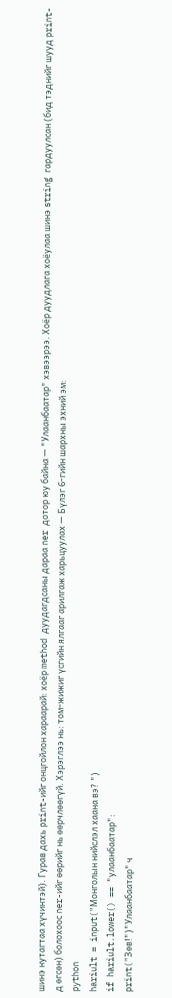шинэ нутагтаа хүчинтэй). Гурав дахь print-ийг онцгойлон хараарай: хоёр method дуудагдсаны дараа ner дотор юу байна — "Улаанбаатар" хэвээрээ. Хоёр дуудлага хоёулаа шинэ string гардуулсан (бид тэднийг шууд print-д өгсөн) болохоос ner-ийг өөрийг нь өөрчлөөгүй. Хэрэглээ нь: том-жижиг үсгийн ялгааг арилгаж харьцуулах — Бүлэг 6-гийн шархны эхний эм:
python
hariult = input("Монголын нийслэл хаана вэ? ")
if hariult.lower() == "улаанбаатар":
print("Зөв!")"Улаанбаатар" ч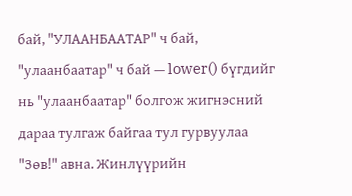бай, "УЛААНБААТАР" ч бай, "улаанбаатар" ч бай — lower() бүгдийг нь "улаанбаатар" болгож жигнэсний дараа тулгаж байгаа тул гурвуулаа "Зөв!" авна. Жинлүүрийн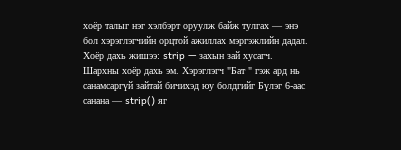хоёр талыг нэг хэлбэрт оруулж байж тулгах — энэ бол хэрэглэгчийн орцтой ажиллах мэргэжлийн дадал.
Хоёр дахь жишээ: strip — захын зай хусагч. Шархны хоёр дахь эм. Хэрэглэгч "Бат " гэж ард нь санамсаргүй зайтай бичихэд юу болдгийг Бүлэг 6-аас санана — strip() яг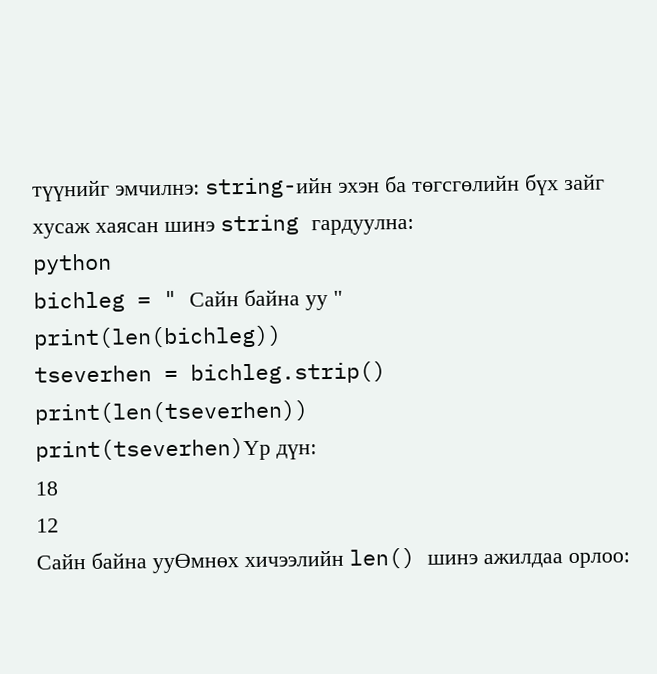түүнийг эмчилнэ: string-ийн эхэн ба төгсгөлийн бүх зайг хусаж хаясан шинэ string гардуулна:
python
bichleg = " Сайн байна уу "
print(len(bichleg))
tseverhen = bichleg.strip()
print(len(tseverhen))
print(tseverhen)Үр дүн:
18
12
Сайн байна ууӨмнөх хичээлийн len() шинэ ажилдаа орлоо: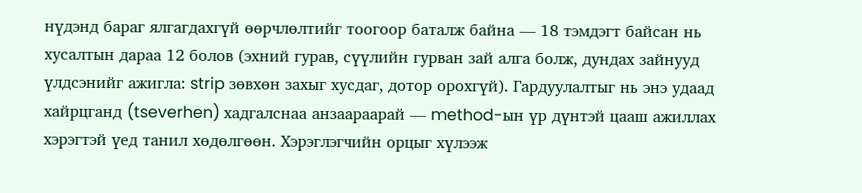нүдэнд бараг ялгагдахгүй өөрчлөлтийг тоогоор баталж байна — 18 тэмдэгт байсан нь хусалтын дараа 12 болов (эхний гурав, сүүлийн гурван зай алга болж, дундах зайнууд үлдсэнийг ажигла: strip зөвхөн захыг хусдаг, дотор орохгүй). Гардуулалтыг нь энэ удаад хайрцганд (tseverhen) хадгалснаа анзаараарай — method-ын үр дүнтэй цааш ажиллах хэрэгтэй үед танил хөдөлгөөн. Хэрэглэгчийн орцыг хүлээж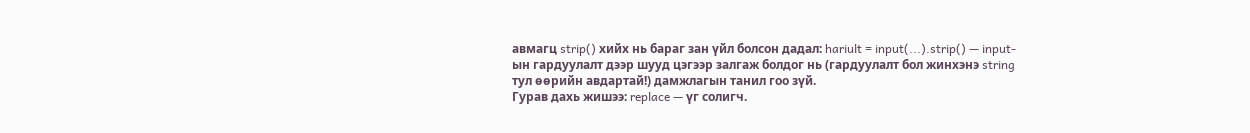авмагц strip() хийх нь бараг зан үйл болсон дадал: hariult = input(...).strip() — input-ын гардуулалт дээр шууд цэгээр залгаж болдог нь (гардуулалт бол жинхэнэ string тул өөрийн авдартай!) дамжлагын танил гоо зүй.
Гурав дахь жишээ: replace — үг солигч.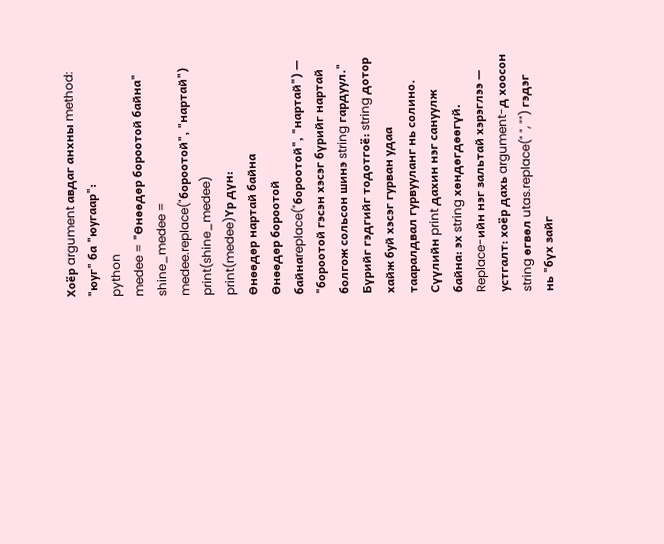Хоёр argument авдаг анхны method: "юуг" ба "юугаар":
python
medee = "Өнөөдөр бороотой байна"
shine_medee = medee.replace("бороотой", "нартай")
print(shine_medee)
print(medee)Үр дүн:
Өнөөдөр нартай байна
Өнөөдөр бороотой байнаreplace("бороотой", "нартай") — "бороотой гэсэн хэсэг бүрийг нартай болгож сольсон шинэ string гардуул." Бүрийг гэдгийг тодотгоё: string дотор хайж буй хэсэг гурван удаа тааралдвал гурвууланг нь солино. Сүүлийн print дахин нэг сануулж байна: эх string хөндөгдөөгүй. Replace-ийн нэг зальтай хэрэглээ — устгалт: хоёр дахь argument-д хоосон string өгвөл utas.replace(" ", "") гэдэг нь "бүх зайг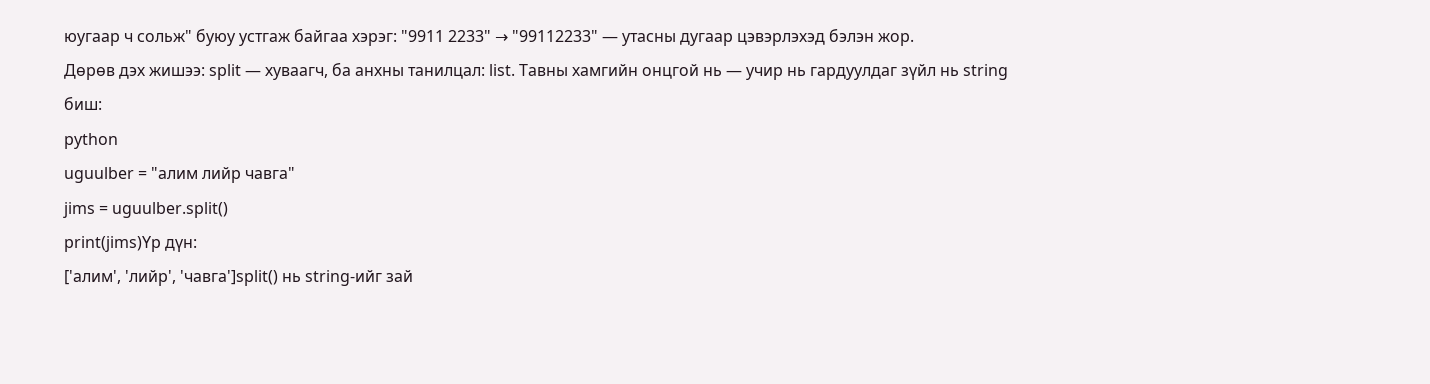юугаар ч сольж" буюу устгаж байгаа хэрэг: "9911 2233" → "99112233" — утасны дугаар цэвэрлэхэд бэлэн жор.
Дөрөв дэх жишээ: split — хуваагч, ба анхны танилцал: list. Тавны хамгийн онцгой нь — учир нь гардуулдаг зүйл нь string биш:
python
uguulber = "алим лийр чавга"
jims = uguulber.split()
print(jims)Үр дүн:
['алим', 'лийр', 'чавга']split() нь string-ийг зай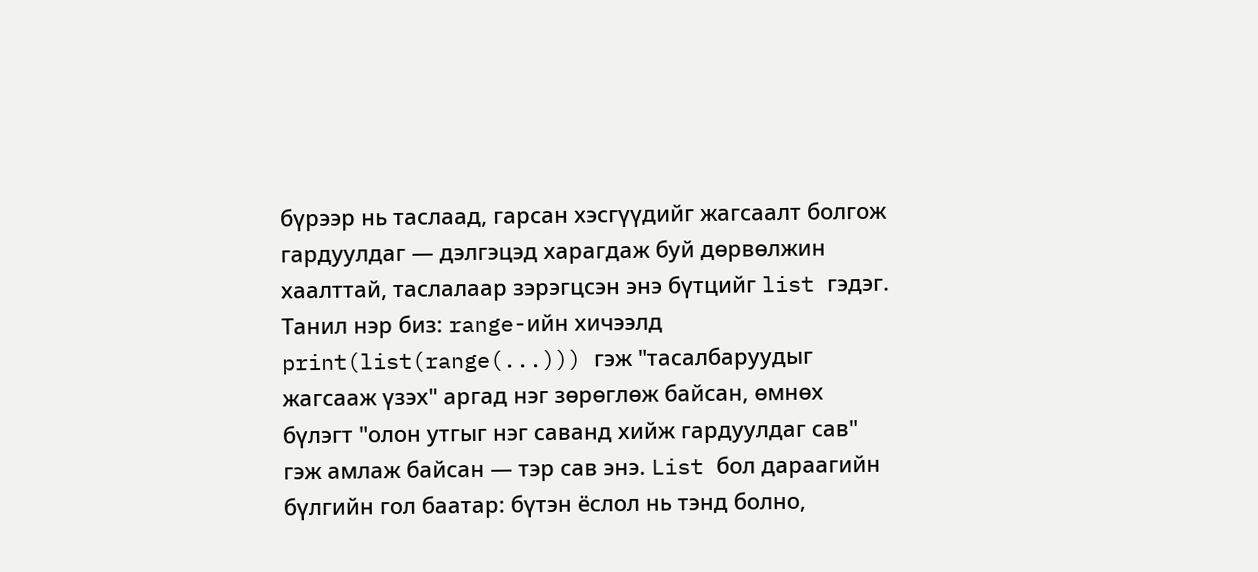бүрээр нь таслаад, гарсан хэсгүүдийг жагсаалт болгож гардуулдаг — дэлгэцэд харагдаж буй дөрвөлжин хаалттай, таслалаар зэрэгцсэн энэ бүтцийг list гэдэг. Танил нэр биз: range-ийн хичээлд print(list(range(...))) гэж "тасалбаруудыг жагсааж үзэх" аргад нэг зөрөглөж байсан, өмнөх бүлэгт "олон утгыг нэг саванд хийж гардуулдаг сав" гэж амлаж байсан — тэр сав энэ. List бол дараагийн бүлгийн гол баатар: бүтэн ёслол нь тэнд болно,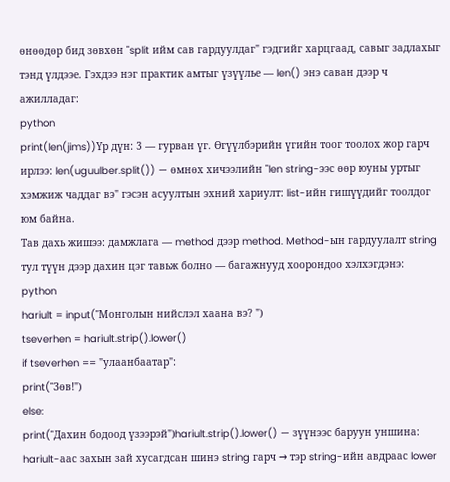өнөөдөр бид зөвхөн "split ийм сав гардуулдаг" гэдгийг харцгаад, савыг задлахыг тэнд үлдээе. Гэхдээ нэг практик амтыг үзүүлье — len() энэ саван дээр ч ажилладаг:
python
print(len(jims))Үр дүн: 3 — гурван үг. Өгүүлбэрийн үгийн тоог тоолох жор гарч ирлээ: len(uguulber.split()) — өмнөх хичээлийн "len string-ээс өөр юуны уртыг хэмжиж чаддаг вэ" гэсэн асуултын эхний хариулт: list-ийн гишүүдийг тоолдог юм байна.
Тав дахь жишээ: дамжлага — method дээр method. Method-ын гардуулалт string тул түүн дээр дахин цэг тавьж болно — багажнууд хоорондоо хэлхэгдэнэ:
python
hariult = input("Монголын нийслэл хаана вэ? ")
tseverhen = hariult.strip().lower()
if tseverhen == "улаанбаатар":
print("Зөв!")
else:
print("Дахин бодоод үзээрэй")hariult.strip().lower() — зүүнээс баруун уншина: hariult-аас захын зай хусагдсан шинэ string гарч → тэр string-ийн авдраас lower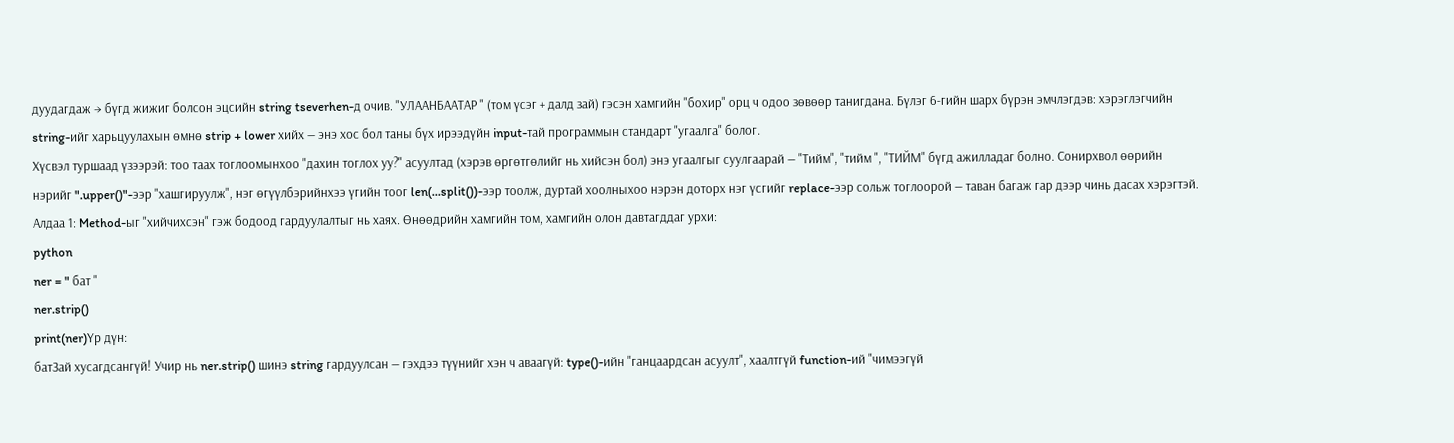дуудагдаж → бүгд жижиг болсон эцсийн string tseverhen-д очив. "УЛААНБААТАР " (том үсэг + далд зай) гэсэн хамгийн "бохир" орц ч одоо зөвөөр танигдана. Бүлэг 6-гийн шарх бүрэн эмчлэгдэв: хэрэглэгчийн string-ийг харьцуулахын өмнө strip + lower хийх — энэ хос бол таны бүх ирээдүйн input-тай программын стандарт "угаалга" болог.
Хүсвэл туршаад үзээрэй: тоо таах тоглоомынхоо "дахин тоглох уу?" асуултад (хэрэв өргөтгөлийг нь хийсэн бол) энэ угаалгыг суулгаарай — "Тийм", "тийм ", "ТИЙМ" бүгд ажилладаг болно. Сонирхвол өөрийн нэрийг ".upper()"-ээр "хашгируулж", нэг өгүүлбэрийнхээ үгийн тоог len(...split())-ээр тоолж, дуртай хоолныхоо нэрэн доторх нэг үсгийг replace-ээр сольж тоглоорой — таван багаж гар дээр чинь дасах хэрэгтэй.
Алдаа 1: Method-ыг "хийчихсэн" гэж бодоод гардуулалтыг нь хаях. Өнөөдрийн хамгийн том, хамгийн олон давтагддаг урхи:
python
ner = " бат "
ner.strip()
print(ner)Үр дүн:
батЗай хусагдсангүй! Учир нь ner.strip() шинэ string гардуулсан — гэхдээ түүнийг хэн ч аваагүй: type()-ийн "ганцаардсан асуулт", хаалтгүй function-ий "чимээгүй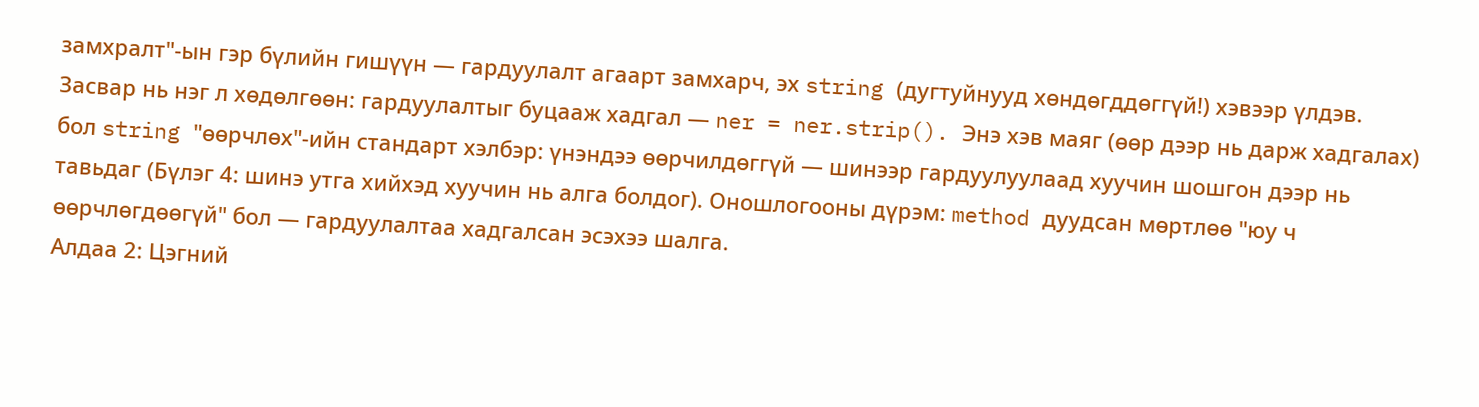замхралт"-ын гэр бүлийн гишүүн — гардуулалт агаарт замхарч, эх string (дугтуйнууд хөндөгддөггүй!) хэвээр үлдэв. Засвар нь нэг л хөдөлгөөн: гардуулалтыг буцааж хадгал — ner = ner.strip(). Энэ хэв маяг (өөр дээр нь дарж хадгалах) бол string "өөрчлөх"-ийн стандарт хэлбэр: үнэндээ өөрчилдөггүй — шинээр гардуулуулаад хуучин шошгон дээр нь тавьдаг (Бүлэг 4: шинэ утга хийхэд хуучин нь алга болдог). Оношлогооны дүрэм: method дуудсан мөртлөө "юу ч өөрчлөгдөөгүй" бол — гардуулалтаа хадгалсан эсэхээ шалга.
Алдаа 2: Цэгний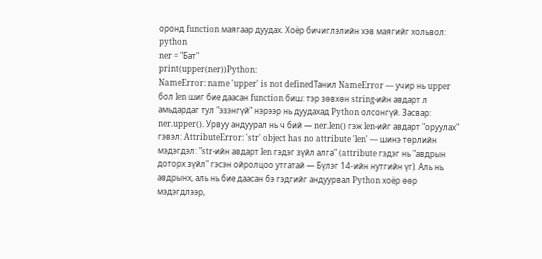оронд function маягаар дуудах. Хоёр бичиглэлийн хэв маягийг хольвол:
python
ner = "Бат"
print(upper(ner))Python:
NameError: name 'upper' is not definedТанил NameError — учир нь upper бол len шиг бие даасан function биш: тэр зөвхөн string-ийн авдарт л амьдардаг тул "эзэнгүй" нэрээр нь дуудахад Python олсонгүй. Засвар: ner.upper(). Урвуу андуурал нь ч бий — ner.len() гэж len-ийг авдарт "оруулах" гэвэл: AttributeError: 'str' object has no attribute 'len' — шинэ төрлийн мэдэгдэл: "str-ийн авдарт len гэдэг зүйл алга" (attribute гэдэг нь "авдрын доторх зүйл" гэсэн ойролцоо утгатай — Бүлэг 14-ийн нутгийн үг). Аль нь авдрынх, аль нь бие даасан бэ гэдгийг андуурвал Python хоёр өөр мэдэгдлээр,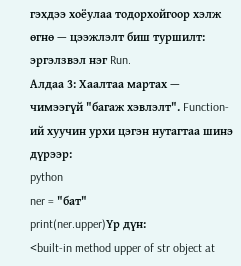гэхдээ хоёулаа тодорхойгоор хэлж өгнө — цээжлэлт биш туршилт: эргэлзвэл нэг Run.
Алдаа 3: Хаалтаа мартах — чимээгүй "багаж хэвлэлт". Function-ий хуучин урхи цэгэн нутагтаа шинэ дүрээр:
python
ner = "бат"
print(ner.upper)Үр дүн:
<built-in method upper of str object at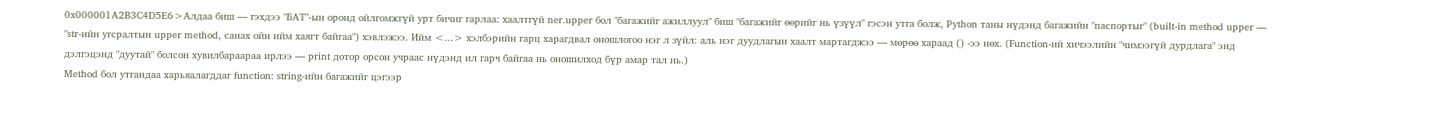0x000001A2B3C4D5E6>Алдаа биш — гэхдээ "БАТ"-ын оронд ойлгомжгүй урт бичиг гарлаа: хаалтгүй ner.upper бол "багажийг ажиллуул" биш "багажийг өөрийг нь үзүүл" гэсэн утга болж, Python таны нүдэнд багажийн "паспортыг" (built-in method upper — "str-ийн угсралтын upper method, санах ойн ийм хаягт байгаа") хэвлэжээ. Ийм <...> хэлбэрийн гарц харагдвал оношлогоо нэг л зүйл: аль нэг дуудлагын хаалт мартагджээ — мөрөө хараад () -ээ нөх. (Function-ий хичээлийн "чимээгүй дурдлага" энд дэлгэцэнд "дуутай" болсон хувилбараараа ирлээ — print дотор орсон учраас нүдэнд ил гарч байгаа нь оношилход бүр амар тал нь.)
Method бол утгандаа харьяалагддаг function: string-ийн багажийг цэгээр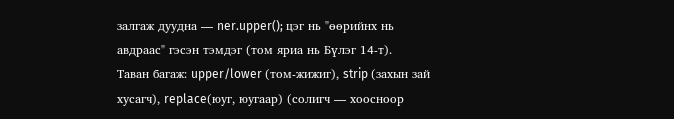залгаж дуудна — ner.upper(); цэг нь "өөрийнх нь авдраас" гэсэн тэмдэг (том яриа нь Бүлэг 14-т).
Таван багаж: upper/lower (том-жижиг), strip (захын зай хусагч), replace(юуг, юугаар) (солигч — хоосноор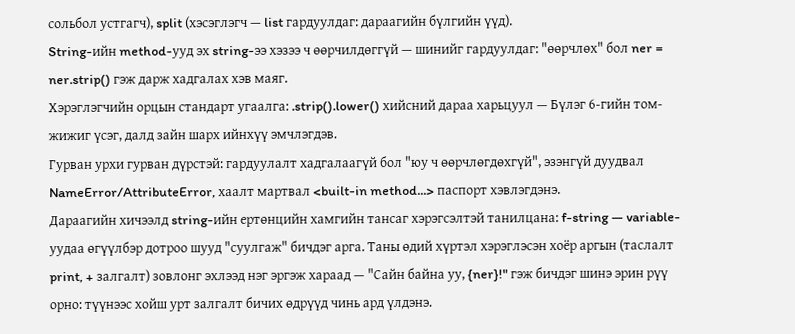сольбол устгагч), split (хэсэглэгч — list гардуулдаг: дараагийн бүлгийн үүд).
String-ийн method-ууд эх string-ээ хэзээ ч өөрчилдөггүй — шинийг гардуулдаг: "өөрчлөх" бол ner = ner.strip() гэж дарж хадгалах хэв маяг.
Хэрэглэгчийн орцын стандарт угаалга: .strip().lower() хийсний дараа харьцуул — Бүлэг 6-гийн том-жижиг үсэг, далд зайн шарх ийнхүү эмчлэгдэв.
Гурван урхи гурван дүрстэй: гардуулалт хадгалаагүй бол "юу ч өөрчлөгдөхгүй", эзэнгүй дуудвал NameError/AttributeError, хаалт мартвал <built-in method...> паспорт хэвлэгдэнэ.
Дараагийн хичээлд string-ийн ертөнцийн хамгийн тансаг хэрэгсэлтэй танилцана: f-string — variable-уудаа өгүүлбэр дотроо шууд "суулгаж" бичдэг арга. Таны өдий хүртэл хэрэглэсэн хоёр аргын (таслалт print, + залгалт) зовлонг эхлээд нэг эргэж хараад — "Сайн байна уу, {ner}!" гэж бичдэг шинэ эрин рүү орно: түүнээс хойш урт залгалт бичих өдрүүд чинь ард үлдэнэ.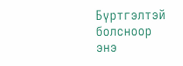Бүртгэлтэй болсноор энэ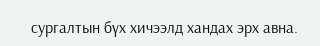сургалтын бүх хичээлд хандах эрх авна.